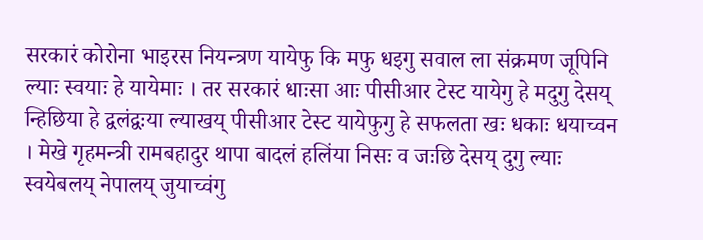सरकारं कोरोना भाइरस नियन्त्रण यायेफु कि मफु धइगु सवाल ला संक्रमण जूपिनि ल्याः स्वयाः हे यायेमाः । तर सरकारं धाःसा आः पीसीआर टेस्ट यायेगु हे मदुगु देसय् न्हिछिया हे द्वलंद्वःया ल्याखय् पीसीआर टेस्ट यायेफुगु हे सफलता खः धकाः धयाच्वन । मेखे गृहमन्त्री रामबहादुर थापा बादलं हलिंया निसः व जःछि देसय् दुगु ल्याः स्वयेबलय् नेपालय् जुयाच्वंगु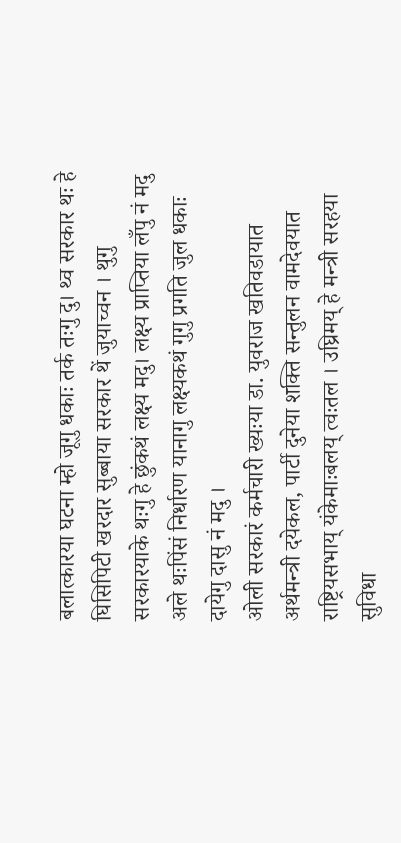बलात्कारया घटना म्हो जूगु धकाः तर्क तःगु दु। थ्व सरकार थः हे घिसिपिटी खरदार सुब्बाया सरकार थें जुयाच्वन । थुगु सरकारयाके थःगु हे छुंकथं लक्ष्य मदु। लक्ष्य प्राप्तिया लँपु नं मदु अले थःपिंसं निर्धारण यानागु लक्ष्यकथं गुगु प्रगति जुल धकाः दायेगु दासु नं मदु ।
ओली सरकारं कर्मचारी ख्यःया डा. युवराज खतिवडायात अर्थमन्त्री दयेकल, पार्टी दुनेया शक्ति सन्तुलन वामदेवयात राष्ट्रियसभाय् यंकेमाःबलय् त्वःतल । उघ्रिमय् हे मन्त्री सरहया सुविधा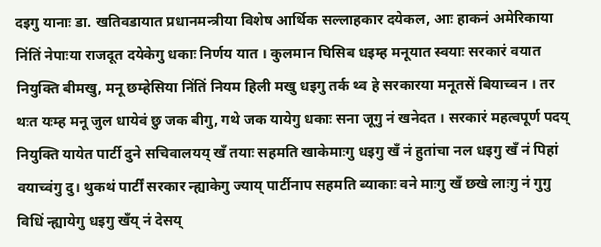दइगु यानाः डा. खतिवडायात प्रधानमन्त्रीया विशेष आर्थिक सल्लाहकार दयेकल, आः हाकनं अमेरिकाया निंतिं नेपाःया राजदूत दयेकेगु धकाः निर्णय यात । कुलमान घिसिब धइम्ह मनूयात स्वयाः सरकारं वयात नियुक्ति बीमखु, मनू छम्हेसिया निंतिं नियम हिली मखु धइगु तर्क थ्व हे सरकारया मनूतसें बियाच्वन । तर थःत यःम्ह मनू जुल धायेवं छु जक बीगु, गथे जक यायेगु धकाः सना जूगु नं खनेदत । सरकारं महत्वपूर्ण पदय् नियुक्ति यायेत पार्टी दुने सचिवालयय् खँ तयाः सहमति खाकेमाःगु धइगु खँ नं हुतांचा नल धइगु खँ नं पिहां वयाच्वंगु दु। थुकथं पार्टीं सरकार न्ह्याकेगु ज्याय् पार्टीनाप सहमति ब्याकाः वने माःगु खँ छखे लाःगु नं गुगु विधिं न्ह्यायेगु धइगु खँय् नं देसय्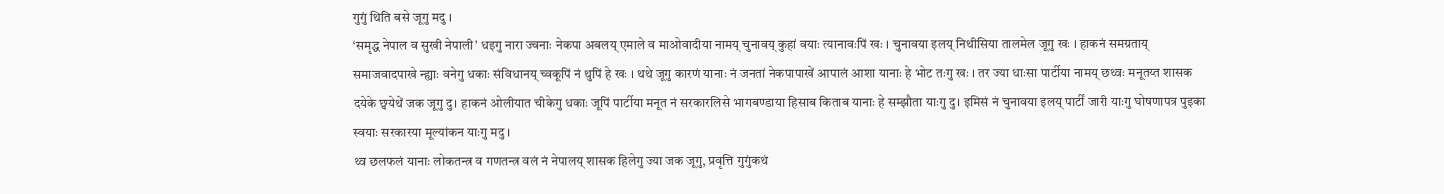गुगुं थिति बसे जूगु मदु ।
‘समृद्ध नेपाल व सुखी नेपाली’ धइगु नारा ज्वनाः नेकपा अबलय् एमाले व माओवादीया नामय् चुनावय् कुहां वयाः त्यानावःपिं खः । चुनावया इलय् निथीसिया तालमेल जूगु खः । हाकनं समग्रताय् समाजवादपाखे न्ह्याः वनेगु धकाः संविधानय् च्वकूपिं नं थुपिं हे खः । थथे जूगु कारणं यानाः नं जनतां नेकपापाखें आपालं आशा यानाः हे भोट तःगु खः । तर ज्या धाःसा पार्टीया नामय् छथ्वः मनूतय्त शासक दयेके छ्वयेथें जक जूगु दु। हाकनं ओलीयात चीकेगु धकाः जूपिं पार्टीया मनूत नं सरकारलिसे भागबण्डाया हिसाब किताब यानाः हे सम्झौता याःगु दु। इमिसं नं चुनावया इलय् पार्टीं जारी याःगु घोषणापत्र पुइका स्वयाः सरकारया मूल्यांकन याःगु मदु ।
थ्व छलफलं यानाः लोकतन्त्र व गणतन्त्र वलं नं नेपालय् शासक हिलेगु ज्या जक जूगु, प्रवृत्ति गुगुंकथं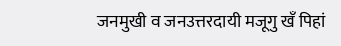जनमुखी व जनउत्तरदायी मजूगु खँ पिहां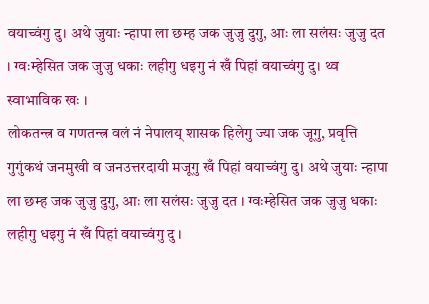वयाच्वंगु दु। अथे जुयाः न्हापा ला छम्ह जक जुजु दुगु, आः ला सलंसः जुजु दत । ग्वःम्हेसित जक जुजु धकाः लहीगु धइगु नं खँ पिहां वयाच्वंगु दु। थ्व स्वाभाविक खः ।
लोकतन्त्र व गणतन्त्र वलं नं नेपालय् शासक हिलेगु ज्या जक जूगु, प्रवृत्ति गुगुंकथं जनमुखी व जनउत्तरदायी मजूगु खँ पिहां वयाच्वंगु दु। अथे जुयाः न्हापा ला छम्ह जक जुजु दुगु, आः ला सलंसः जुजु दत । ग्वःम्हेसित जक जुजु धकाः लहीगु धइगु नं खँ पिहां वयाच्वंगु दु ।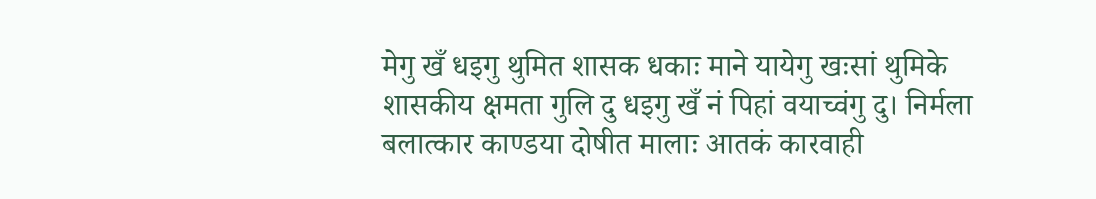मेगु खँ धइगु थुमित शासक धकाः माने यायेगु खःसां थुमिके शासकीय क्षमता गुलि दु धइगु खँ नं पिहां वयाच्वंगु दु। निर्मला बलात्कार काण्डया दोषीत मालाः आतकं कारवाही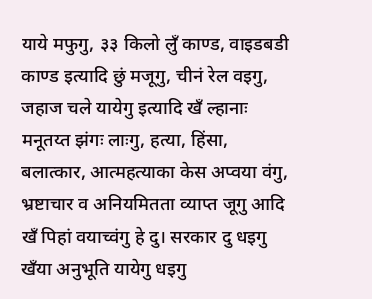याये मफुगु, ३३ किलो लुँ काण्ड, वाइडबडी काण्ड इत्यादि छुं मजूगु, चीनं रेल वइगु, जहाज चले यायेगु इत्यादि खँ ल्हानाः मनूतय्त झंगः लाःगु, हत्या, हिंसा, बलात्कार, आत्महत्याका केस अप्वया वंगु, भ्रष्टाचार व अनियमितता व्याप्त जूगु आदि खँ पिहां वयाच्वंगु हे दु। सरकार दु धइगु खँया अनुभूति यायेगु धइगु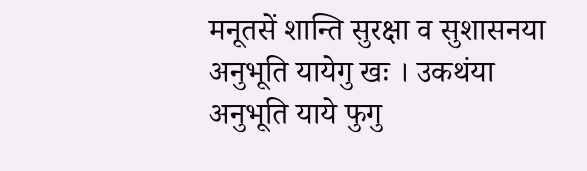मनूतसें शान्ति सुरक्षा व सुशासनया अनुभूति यायेगु खः । उकथंया अनुभूति याये फुगु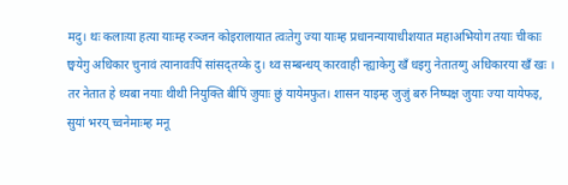मदु। थः कलाःया हत्या याःम्ह रञ्जन कोइरालायात त्वःतेगु ज्या याःम्ह प्रधानन्यायाधीशयात महाअभियोग तयाः चीकाः छ्वयेगु अधिकार चुनावं त्यानावःपिं सांसद्तय्के दु। थ्व सम्बन्धय् कारवाही न्ह्याकेगु खँ धइगु नेतातय्गु अधिकारया खँ खः । तर नेतात हे ध्यबा नयाः थीथी नियुक्ति बीपिं जुयाः छुं यायेमफुत। शासन याइम्ह जुजुं बरु निष्पक्ष जुयाः ज्या यायेफइ, सुयां भरय् च्वनेमाःम्ह मनू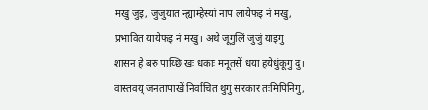मखु जुइ, जुजुयात न्ह्याम्हेस्यां नाप लायेफइ नं मखु, प्रभावित यायेफइ नं मखु। अथे जूगुलिं जुजुं याइगु शासन हे बरु पाय्छि खः धकाः मनूतसें धया हयेधुंकूगु दु। वास्तवय् जनतापाखें निर्वाचित थुगु सरकार तःमिपिनिगु,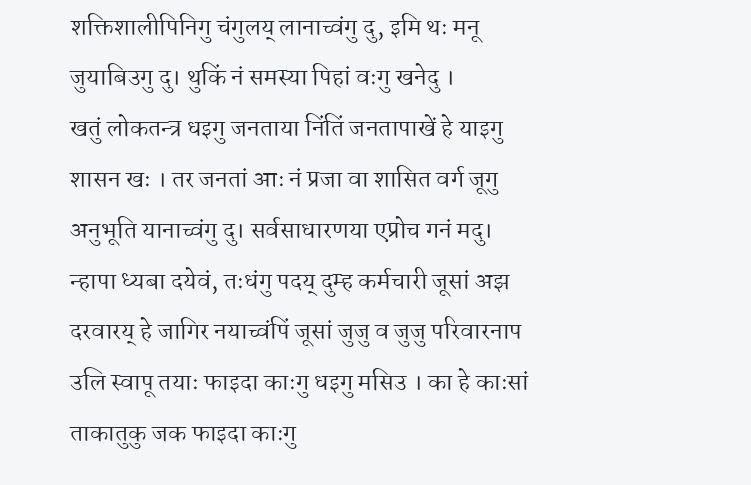शक्तिशालीपिनिगु चंगुलय् लानाच्वंगु दु, इमि थः मनू जुयाबिउगु दु। थुकिं नं समस्या पिहां वःगु खनेदु ।
खतुं लोकतन्त्र धइगु जनताया निंतिं जनतापाखें हे याइगु शासन खः । तर जनतां आः नं प्रजा वा शासित वर्ग जूगु अनुभूति यानाच्वंगु दु। सर्वसाधारणया एप्रोच गनं मदु। न्हापा ध्यबा दयेवं, तःधंगु पदय् दुम्ह कर्मचारी जूसां अझ दरवारय् हे जागिर नयाच्वंपिं जूसां जुजु व जुजु परिवारनाप उलि स्वापू तयाः फाइदा काःगु धइगु मसिउ । का हे काःसां ताकातुकु जक फाइदा काःगु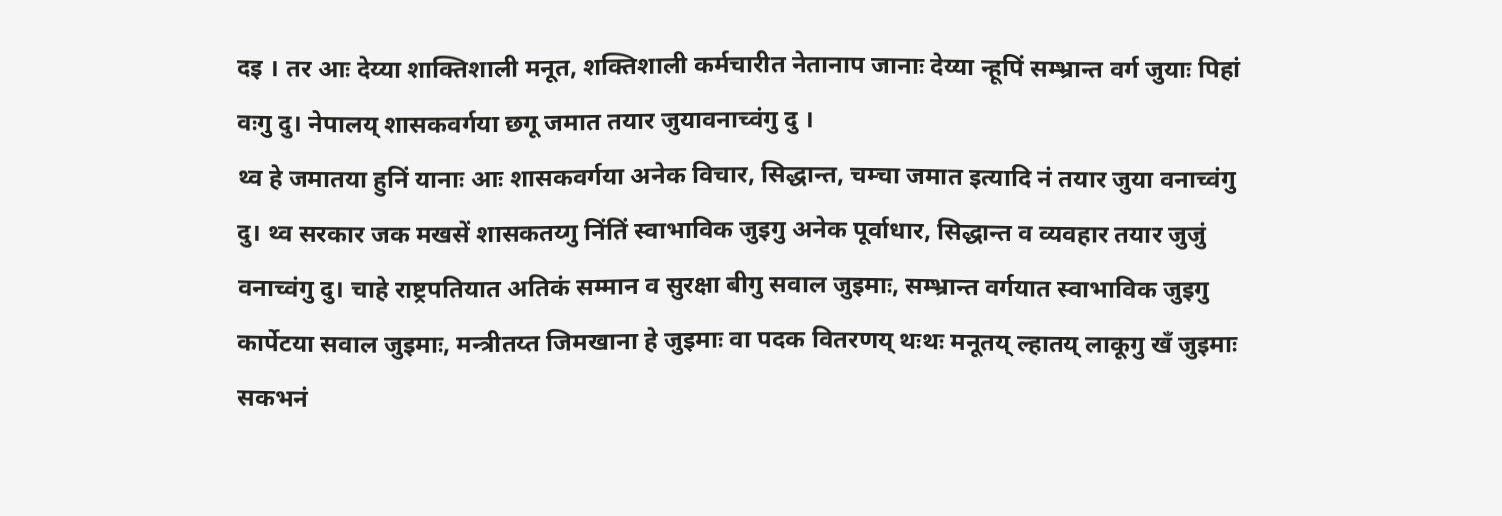दइ । तर आः देय्या शाक्तिशाली मनूत, शक्तिशाली कर्मचारीत नेतानाप जानाः देय्या न्हूपिं सम्भ्रान्त वर्ग जुयाः पिहां वःगु दु। नेपालय् शासकवर्गया छगू जमात तयार जुयावनाच्वंगु दु ।
थ्व हे जमातया हुनिं यानाः आः शासकवर्गया अनेक विचार, सिद्धान्त, चम्चा जमात इत्यादि नं तयार जुया वनाच्वंगु दु। थ्व सरकार जक मखसें शासकतय्गु निंतिं स्वाभाविक जुइगु अनेक पूर्वाधार, सिद्धान्त व व्यवहार तयार जुजुं वनाच्वंगु दु। चाहे राष्ट्रपतियात अतिकं सम्मान व सुरक्षा बीगु सवाल जुइमाः, सम्भ्रान्त वर्गयात स्वाभाविक जुइगु कार्पेटया सवाल जुइमाः, मन्त्रीतय्त जिमखाना हे जुइमाः वा पदक वितरणय् थःथः मनूतय् ल्हातय् लाकूगु खँ जुइमाः सकभनं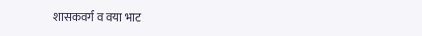शासकवर्ग व वया भाट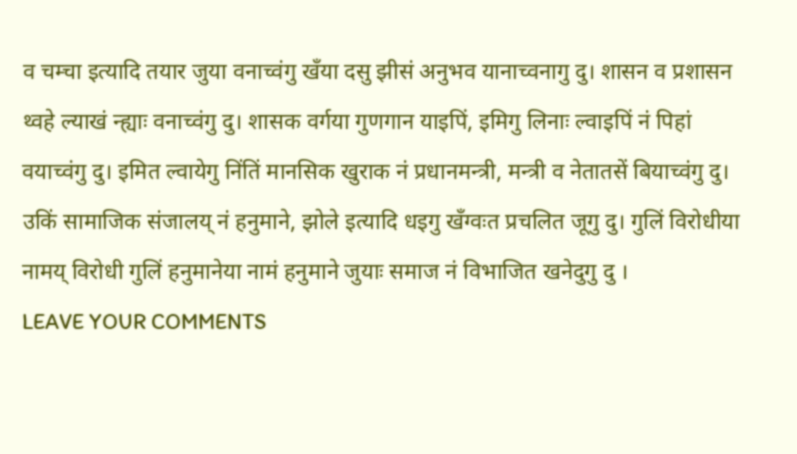व चम्चा इत्यादि तयार जुया वनाच्वंगु खँया दसु झीसं अनुभव यानाच्वनागु दु। शासन व प्रशासन थ्वहे ल्याखं न्ह्याः वनाच्वंगु दु। शासक वर्गया गुणगान याइपिं, इमिगु लिनाः ल्वाइपिं नं पिहां वयाच्वंगु दु। इमित ल्वायेगु निंतिं मानसिक खुराक नं प्रधानमन्त्री, मन्त्री व नेतातसें बियाच्वंगु दु। उकिं सामाजिक संजालय् नं हनुमाने, झोले इत्यादि धइगु खँग्वःत प्रचलित जूगु दु। गुलिं विरोधीया नामय् विरोधी गुलिं हनुमानेया नामं हनुमाने जुयाः समाज नं विभाजित खनेदुगु दु ।
LEAVE YOUR COMMENTS